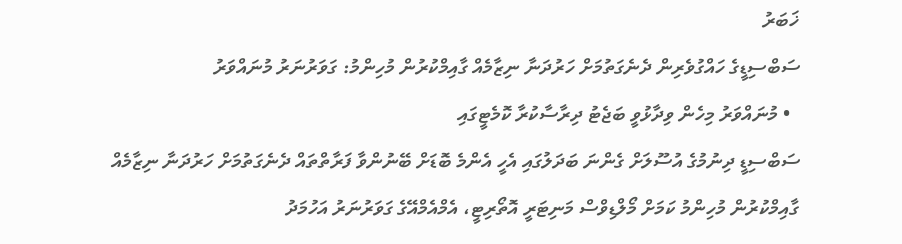ޚަބަރު
ސަބްސިޑީގެ ހައްގުވެރިން ދެނެގަތުމަށް ހަރުދަނާ ނިޒާމެއް ގާއިމްކުރުން މުހިންމު: ގަވަރުނަރު މުނައްވަރު
  • މުނައްވަރު މިހެން ވިދާޅުވީ ބަޖެޓު ދިރާސާކުރާ ކޮމެޓީގައި
ސަބްސިޑީ ދިނުމުގެ އުސޫލަށް ގެންނަ ބަދަލުގައި އެހީ އެންމެ ބޮޑަށް ބޭނުންވާ ފަރާތްތައް ދެނެގަތުމަށް ހަރުދަނާ ނިޒާމެއް ގާއިމްކުރުން މުހިންމު ކަމަށް މޯލްޑިވްސް މަނިޓަރީ އޮތޯރިޓީ، އެމްއެމްއޭގެ ގަވަރުނަރު އަހުމަދު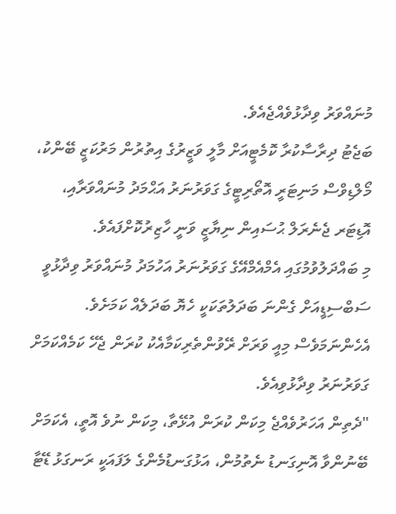މުނައްވަރު ވިދާޅުވެއްޖެއެވެ.
ބަޖެޓު ދިރާސާކުރާ ކޮމެޓީއަށް މާލީ ވަޒީރުގެ އިތުރުން މަރުކަޒީ ބޭންކު، މޯލްޑިވްސް މަނިޓަރީ އޮތޯރިޓީގެ ގަވަރުނަރު އަޙްމަދު މުނައްވަރާއި، އޮޑިޓަރ ޖެނެރަލް ޙުސައިން ނިޔާޒީ ވަނީ ހާޒިރުކޮށްފައެވެ.
މި ބައްދަލުވުމުގައި އެމްއެމްއޭގެ ގަވަރުނަރު އަހުމަދު މުނައްވަރު ވިދާޅުވީ ސަބްސިޑީއަށް ގެންނަ ބަދަލުތަކަކީ ހެޔޮ ބަދަލެއް ކަމަށެވެ. އެހެންނަމަވެސް މިއީ ވަރަށް ރޭވުންތެރިކަމާއެކު ކުރަން ޖެހޭ ކަމެއްކަމަށް ގަވަރުނަރު ވިދާޅުވިއެވެ.
"ދެތިން އަހަރުވެއްޖެ މިކަން ކުރަން އުޅޭތާ، މިކަން ނުވެ އޮތީ، އެކަމަށް ބޭނުންވާ އޮނިގަނޑު ނެތުމުން، އަޅުގަނޑުމެންގެ ލަފައަކީ ރަނގަޅު ޑޭޓާ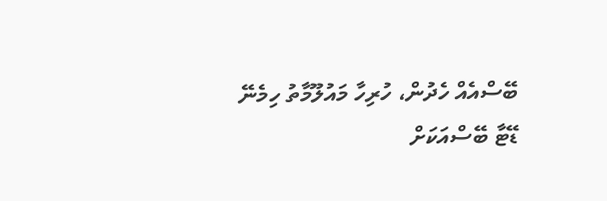ބޭސްއެއް ހެދުން، ހުރިހާ މައުލޫމާތު ހިމެނޭ ޑޭޓާ ބޭސްއަކަށް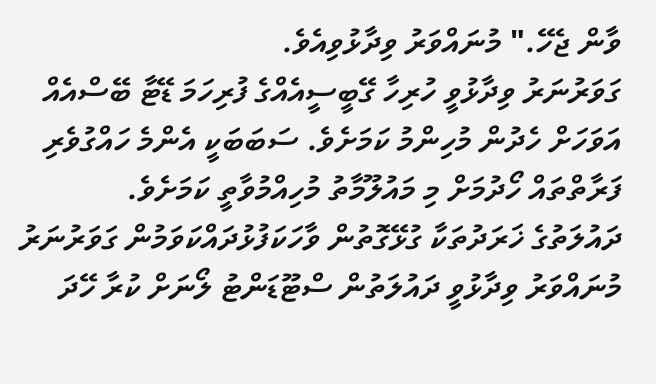ވާން ޖެހޭ." މުނައްވަރު ވިދާޅުވިއެވެ.
ގަވަރުނަރު ވިދާޅުވީ ހުރިހާ ގޭބީސީއެއްގެ ފުރިހަމަ ޑޭޓާ ބޭސްއެއް އަވަހަށް ހެދުން މުހިންމު ކަމަށެވެ. ސަބަބަކީ އެންމެ ހައްގުވެރި ފަރާތްތައް ހޯދުމަށް މި މައުލޫމާތު މުހިއްމުވާތީ ކަމަށެވެ.
ދައުލަތުގެ ޚަރަދުތަކާ ގުޅޭގޮތުން ވާހަކަފުޅުދައްކަވަމުން ގަވަރުނަރު މުނައްވަރު ވިދާޅުވީ ދައުލަތުން ސްޓޫޑަންޓު ލޯނަށް ކުރާ ހޭދަ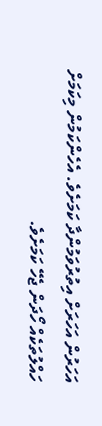އަހަރުން އަހަރަށް އިތުރުވަމުންދާ ކަމަށެވެ. އެހެންކަމުން މިކަމަށް ހައްލުތަކެއް ހޯދަން ޖެހޭ ކަމަށެވެ.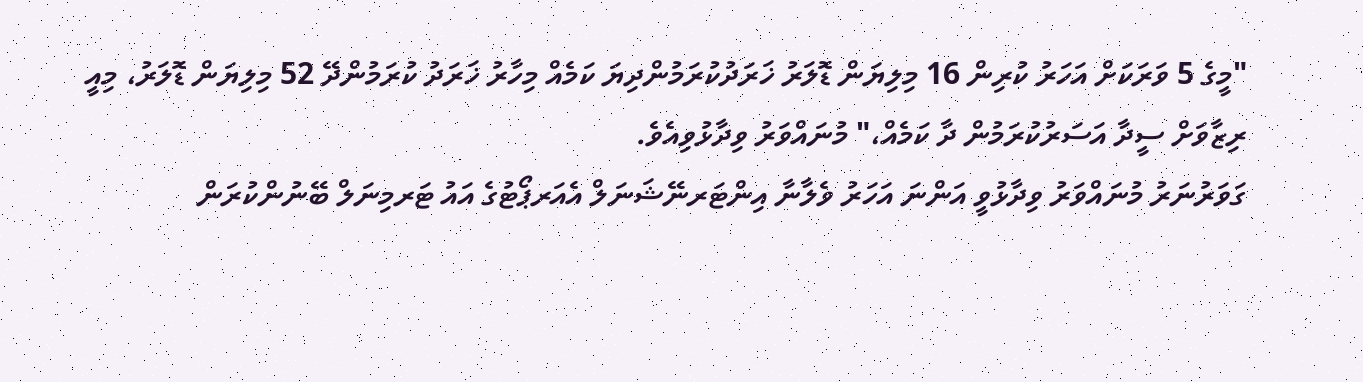"މީގެ 5 ވަރަކަށް އަހަރު ކުރިން 16 މިލިޔަން ޑޮލަރު ޚަރަދުކުރަމުންދިޔަ ކަމެއް މިހާރު ޚަރަދު ކުރަމުންދޭ 52 މިލިޔަން ޑޮލަރު، މިއީ ރިޒާވަށް ސީދާ އަސަރުކުރަމުން ދާ ކަމެއް،" މުނައްވަރު ވިދާޅުވިއެވެ.
ގަވަރުނަރު މުނައްވަރު ވިދާޅުވީ އަންނަ އަހަރު ވެލާނާ އިންޓަރނޭޝަނަލް އެއަރޕޯޓުގެ އައު ޓަރމިނަލް ބޭނުންކުރަން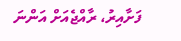ފަށާއިރު، ރާއްޖެއަށް އަންނަ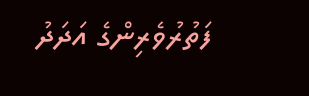ފަތުރުވެރިންގެ އަދަދު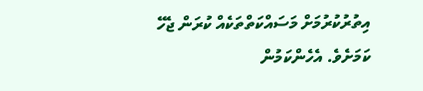އިތުރުކުރުމަށް މަސައްކަތްތަކެއް ކުރަން ޖެހޭ ކަމަށެވެ. އެހެންކަމުން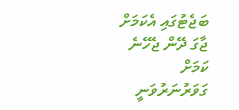ބަޖެޓުގައި އެކަމަށް ޖާގަ ދޭން ޖެހޭނެ ކަމަށް ގަވަރުނަރުވަނީ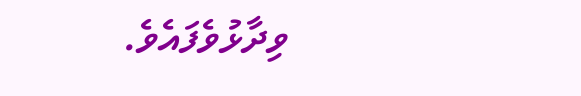ވިދާޅުވެފައެވެ.